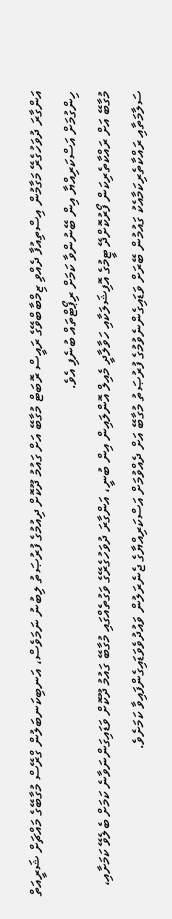އަންގާރަ ދުވަހުގެރޭ މަގާމުން އިސްތިއުފާ ދެއްވި ޒިމްބާބްވޭގެ ރައީސް ރޮބަޓް މުގާބޭ އަށް ގައުމު ދޫކޮށް ދިއުމުގެ ފުރުޞަތު ލިބުނު ނަމަވެސް، އަނބިކަނބަލުން ގްރޭސް މުގާބޭގެ މައްޗަށް ޝަރީއަތް ހިންގުމަށް އަސްކަރިއްޔާ އިން ބޭނުންވާ ކަމަށް ރިޕޯޓްތައް ބުނެފި އެވެ.
މުގާބޭ އަށް ރައްކާތެރިކަން ފޯރުކޮށްދޭ ޓީމުގެ އޮފިޝަލަކާއި ހަވާލާދީ މެއިލް އޮންލައިން އިން ބުނީ، އަންގާރަ ދުވަހުގެރޭގެ ވަގުތެއްގައި މުގާބޭ ގައުމު ދޫކޮށް ވަޑައިގަންނަވާނެ ކަމަށް ބެލެވޭ ކަމަށާއި، ސަލާމަތާއި ރައްކާތެރިކަމާއެކު ގައުމުން ބޭރަށް ވަޑައިގެންނެވުމުގެ ފުރުޞަތު މުގާބޭ އަށް ދެއްވުމަށް އަސްކަރިއްޔާގެ ޖެނެރަލުން ވައުދުވެވަޑައިގެންފައިވާ ކަމަށެވެ.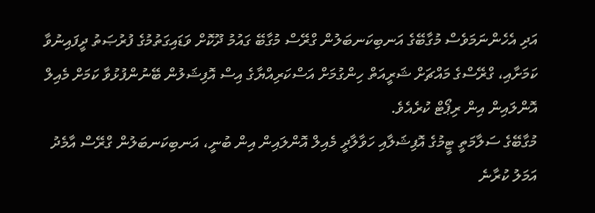އަދި އެހެންނަމަވެސް މުގާބޭގެ އަނބިކަނބަލުން ގްރޭސް މުގާބޭ ގައުމު ދޫކޮށް ވަޑައިގަތުމުގެ ފުރުޞަތު ދީފައިނުވާ ކަމަށާއި، ގްރޭސްގެ މައްޗަށް ޝަރީއަތް ހިންގުމަށް އަސްކަރިއްޔާގެ އިސް އޮފިޝަލުން ބޭނުންފުޅުވާ ކަމަށް މެއިލް އޮންލައިން އިން ރިޕޯޓް ކުރެއެވެ.
މުގާބޭގެ ސަލާމަތީ ޓީމުގެ އޮފިޝަލާއި ހަވާލާދީ މެއިލް އޮންލައިން އިން ބުނީ، އަނބިކަނބަލުން ގްރޭސް އާމެދު އަމަލު ކުރާނެ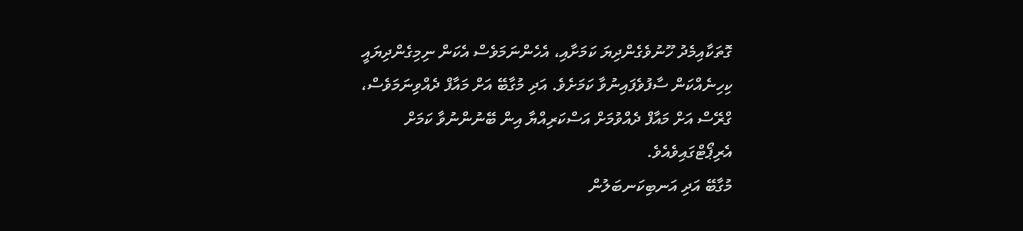ގޮތަކާއިމެދު ހޫނުވެގެންދިޔަ ކަމަށާއި، އެހެންނަމަވެސް އެކަން ނިމިގެންދިޔައީ ކިހިނެއްކަން ސާފުވެފައިނުވާ ކަމަށެވެ. އަދި މުގާބޭ އަށް މައާފް ދެއްވިނަމަވެސް، ގްރޭސް އަށް މައާފް ދެއްވުމަށް އަސްކަރިއްޔާ އިން ބޭނުންނުވާ ކަމަށް އެރިޕޯޓްގައިވެއެވެ.
މުގާބޭ އަދި އަނބިކަނބަލުން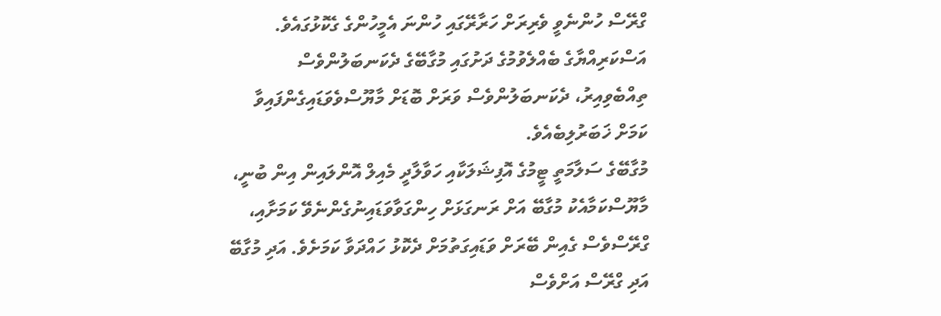ގްރޭސް ހުންނެވީ ވެރިރަށް ހަރާރޭގައި ހުންނަ އެމީހުންގެ ގެކޮޅުގައެވެ. އަސްކަރިއްޔާގެ ބެއްލެވުމުގެ ދަށުގައި މުގާބޭގެ ދެކަނބަލުންވެސް ތިއްބެވިއިރު، ދެކަނބަލުންވެސް ވަރަށް ބޮޑަށް މާޔޫސްވެވަޑައިގެންފައިވާ ކަމަށް ޚަބަރުލިބެއެވެ.
މުގާބޭގެ ސަލާމަތީ ޓީމުގެ އޮފިޝަލަކާއި ހަވާލާދީ މެއިލް އޮންލައިން އިން ބުނީ، މާޔޫސްކަމާއެކު މުގާބޭ އަށް ރަނގަޅަށް ހިންގަވާވަޑައިނުގެންނެވޭ ކަމަށާއި، ގްރޭސްވެސް ގެއިން ބޭރަށް ވަޑައިގަތުމަށް ދެކޮޅު ހައްދަވާ ކަމަށެވެ. އަދި މުގާބޭ އަދި ގްރޭސް އަށްވެސް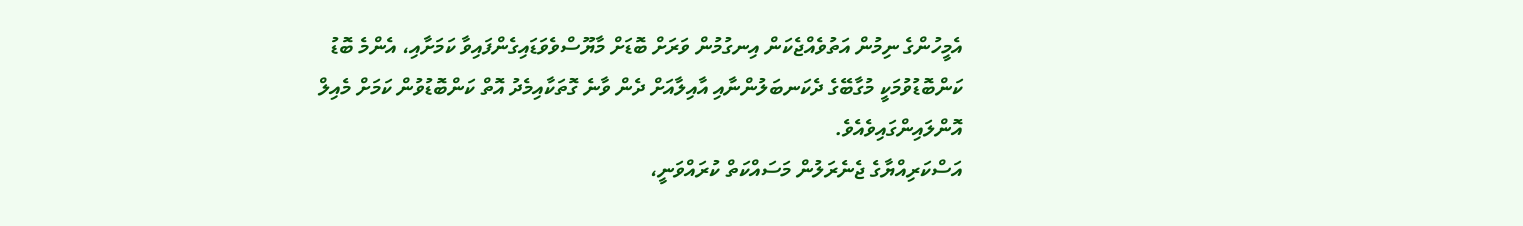އެމީހުންގެ ނިމުން އަތުވެއްޖެކަން އިނގުމުން ވަރަށް ބޮޑަށް މާޔޫސްވެވަޑައިގެންފައިވާ ކަމަށާއި، އެންމެ ބޮޑު ކަންބޮޑުވުމަކީ މުގާބޭގެ ދެކަނބަލުންނާއި އާއިލާއަށް ދެން ވާނެ ގޮތަކާއިމެދު އޮތް ކަންބޮޑުވުން ކަމަށް މެއިލް އޮންލައިންގައިވެއެވެ.
އަސްކަރިއްޔާގެ ޖެނެރަލުން މަސައްކަތް ކުރައްވަނީ،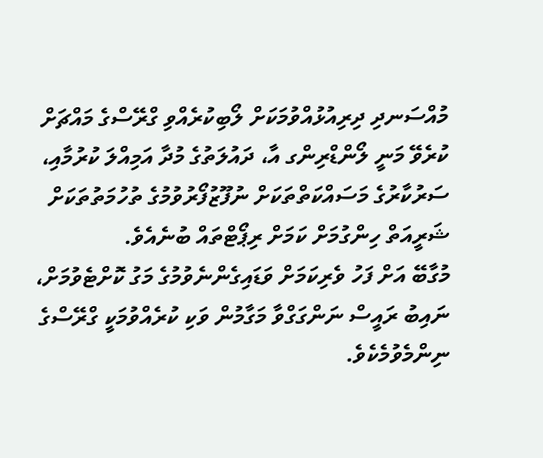މުއްސަނދި ދިރިއުޅުއްވުމަކަށް ލޯބިކުރެއްވި ގްރޭސްގެ މައްޗަށް ކުރެވޭ މަނީ ލޯންޑްރިންގ އާ، ދައުލަތުގެ މުދާ އަމިއްލަ ކުރުމާއި، ސަރުކާރުގެ މަސައްކަތްތަކަށް ނުފޫޒުފޯރުވުމުގެ ތުހުމަތުތަކަށް ޝަރީއަތް ހިންގުމަށް ކަމަށް ރިޕޯޓްތައް ބުނެއެވެ.
މުގާބޭ އަށް ފަހު ވެރިކަމަށް ވަޑައިގެންނެވުމުގެ މަގު ކޮށްޓެވުމަށް، ނައިބު ރައީސް ނަންގަގްވާ މަގާމުން ވަކި ކުރެއްވުމަކީ ގްރޭސްގެ ނިންމެވުމެކެވެ.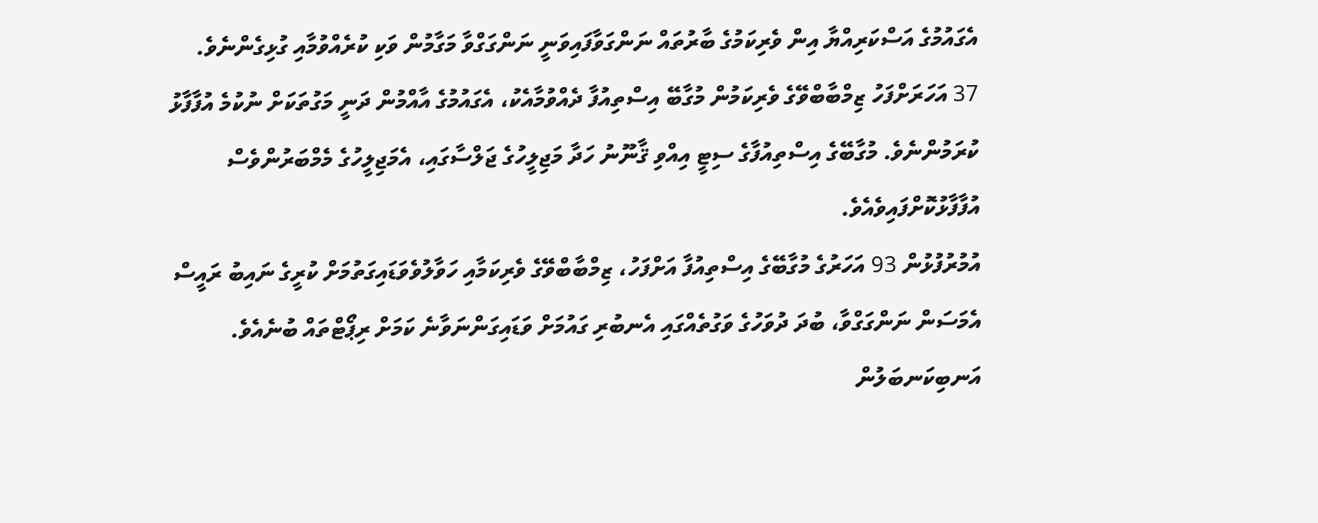އެގައުމުގެ އަސްކަރިއްޔާ އިން ވެރިކަމުގެ ބާރުތައް ނަންގަވާފައިވަނީ ނަންގަގްވާ މަގާމުން ވަކި ކުރެއްވުމާއި ގުޅިގެންނެވެ.
37 އަހަރަށްފަހު ޒިމްބާބްވޭގެ ވެރިކަމުން މުގާބޭ އިސްތިއުފާ ދެއްވުމާއެކު، އެގައުމުގެ އާއްމުން ދަނީ މަގުތަކަށް ނުކުމެ އުފާފާޅު ކުރަމުންނެވެ. މުގާބޭގެ އިސްތިއުފާގެ ސިޓީ އިއްވި ޤާނޫނު ހަދާ މަޖިލީހުގެ ޖަލްސާގައި، އެމަޖިލީހުގެ މެމްބަރުންވެސް އުފާފާޅުކޮށްފައިވެއެވެ.
އުމުރުފުޅުން 93 އަހަރުގެ މުގާބޭގެ އިސްތިއުފާ އަށްފަހު، ޒިމްބާބްވޭގެ ވެރިކަމާއި ހަވާލުވެވަޑައިގަތުމަށް ކުރީގެ ނައިބު ރައީސް އެމަސަން ނަންގަގްވާ، ބުދަ ދުވަހުގެ ވަގުތެއްގައި އެނބުރި ގައުމަށް ވަޑައިގަންނަވާނެ ކަމަށް ރިޕޯޓްތައް ބުނެއެވެ. އަނބިކަނބަލުން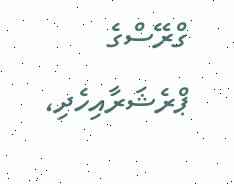ގްރޭސްގެ ޕްރެޝަރާއިހެދި،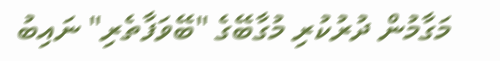މަގާމުން ދުރުކުރި މުގާބޭގެ "ބޭވަފާތެރި" ނައިބު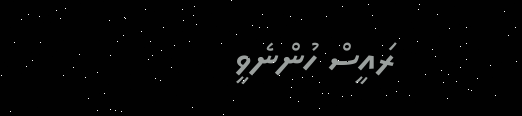ރައީސް ހުންނެވީ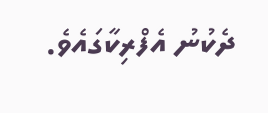ދެކުނު އެފްރިކާގައެވެ.